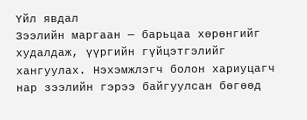Үйл явдал
Зээлийн маргаан — барьцаа хөрөнгийг худалдаж, үүргийн гүйцэтгэлийг хангуулах. Нэхэмжлэгч болон хариуцагч нар зээлийн гэрээ байгуулсан бөгөөд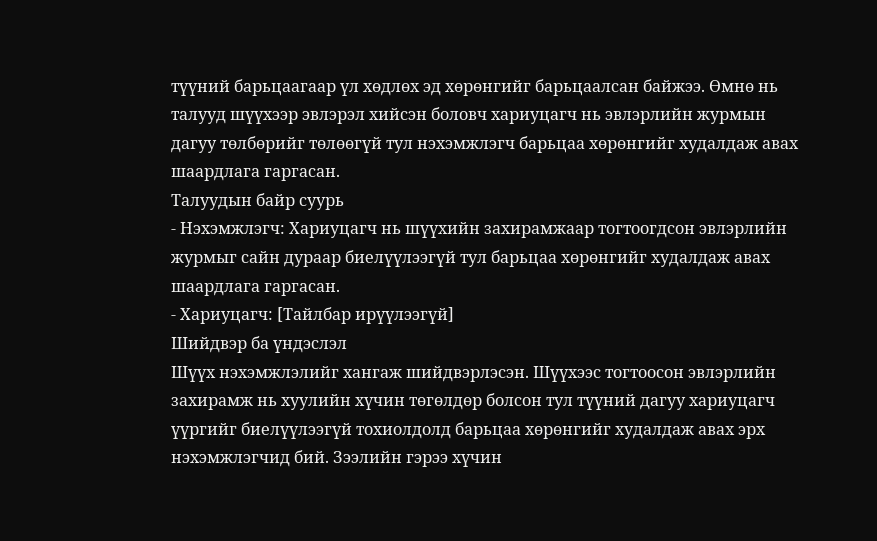түүний барьцаагаар үл хөдлөх эд хөрөнгийг барьцаалсан байжээ. Өмнө нь талууд шүүхээр эвлэрэл хийсэн боловч хариуцагч нь эвлэрлийн журмын дагуу төлбөрийг төлөөгүй тул нэхэмжлэгч барьцаа хөрөнгийг худалдаж авах шаардлага гаргасан.
Талуудын байр суурь
- Нэхэмжлэгч: Хариуцагч нь шүүхийн захирамжаар тогтоогдсон эвлэрлийн журмыг сайн дураар биелүүлээгүй тул барьцаа хөрөнгийг худалдаж авах шаардлага гаргасан.
- Хариуцагч: [Тайлбар ирүүлээгүй]
Шийдвэр ба үндэслэл
Шүүх нэхэмжлэлийг хангаж шийдвэрлэсэн. Шүүхээс тогтоосон эвлэрлийн захирамж нь хуулийн хүчин төгөлдөр болсон тул түүний дагуу хариуцагч үүргийг биелүүлээгүй тохиолдолд барьцаа хөрөнгийг худалдаж авах эрх нэхэмжлэгчид бий. Зээлийн гэрээ хүчин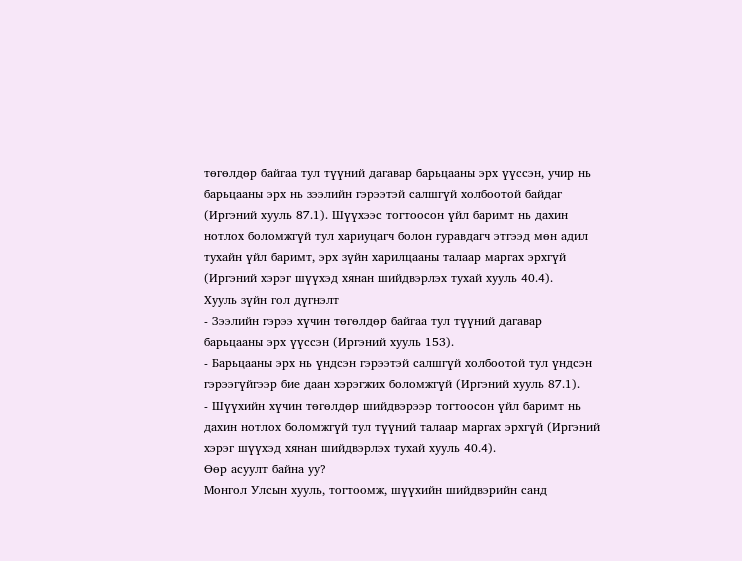төгөлдөр байгаа тул түүний дагавар барьцааны эрх үүссэн, учир нь барьцааны эрх нь зээлийн гэрээтэй салшгүй холбоотой байдаг (Иргэний хууль 87.1). Шүүхээс тогтоосон үйл баримт нь дахин нотлох боломжгүй тул хариуцагч болон гуравдагч этгээд мөн адил тухайн үйл баримт, эрх зүйн харилцааны талаар маргах эрхгүй (Иргэний хэрэг шүүхэд хянан шийдвэрлэх тухай хууль 40.4).
Хууль зүйн гол дүгнэлт
- Зээлийн гэрээ хүчин төгөлдөр байгаа тул түүний дагавар барьцааны эрх үүссэн (Иргэний хууль 153).
- Барьцааны эрх нь үндсэн гэрээтэй салшгүй холбоотой тул үндсэн гэрээгүйгээр бие даан хэрэгжих боломжгүй (Иргэний хууль 87.1).
- Шүүхийн хүчин төгөлдөр шийдвэрээр тогтоосон үйл баримт нь дахин нотлох боломжгүй тул түүний талаар маргах эрхгүй (Иргэний хэрэг шүүхэд хянан шийдвэрлэх тухай хууль 40.4).
Өөр асуулт байна уу?
Монгол Улсын хууль, тогтоомж, шүүхийн шийдвэрийн санд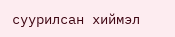суурилсан хиймэл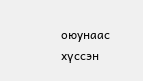оюунаас хүссэн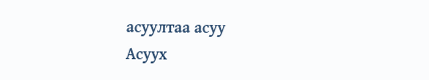асуултаа асуу
Асуух